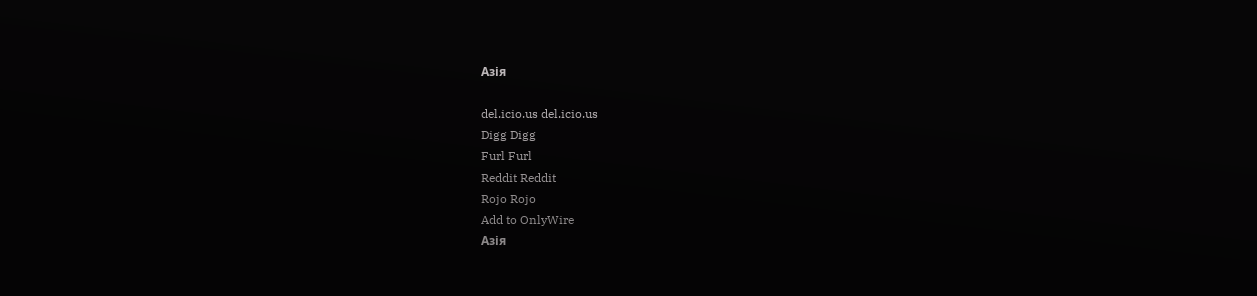Азія

del.icio.us del.icio.us
Digg Digg
Furl Furl
Reddit Reddit
Rojo Rojo
Add to OnlyWire
Азія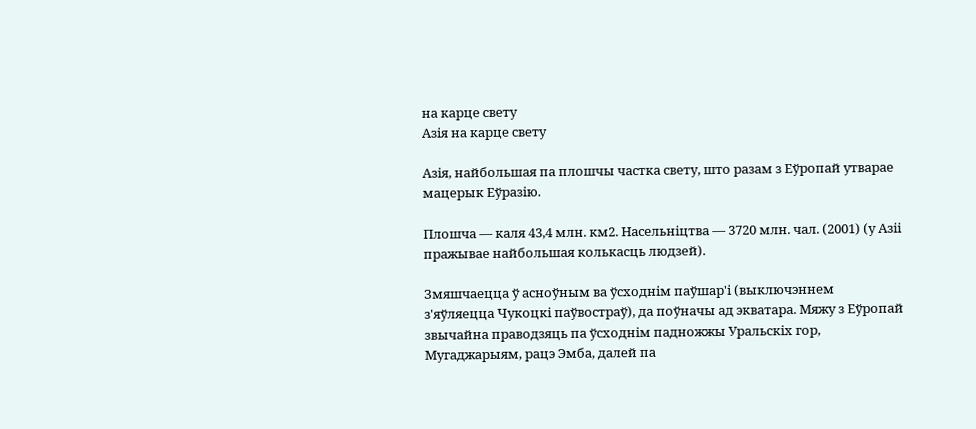на карце свету
Азія на карце свету

Азія, найбольшая па плошчы частка свету, што разам з Еўропай утварае мацерык Еўразію.

Плошча — каля 43,4 млн. км2. Насельніцтва — 3720 млн. чал. (2001) (у Азіі пражывае найбольшая колькасць людзей).

Змяшчаецца ў асноўным ва ўсходнім паўшар'і (выключэннем з'яўляецца Чукоцкі паўвостраў), да поўначы ад экватара. Мяжу з Еўропай звычайна праводзяць па ўсходнім падножжы Уральскіх гор, Мугаджарыям, рацэ Эмба, далей па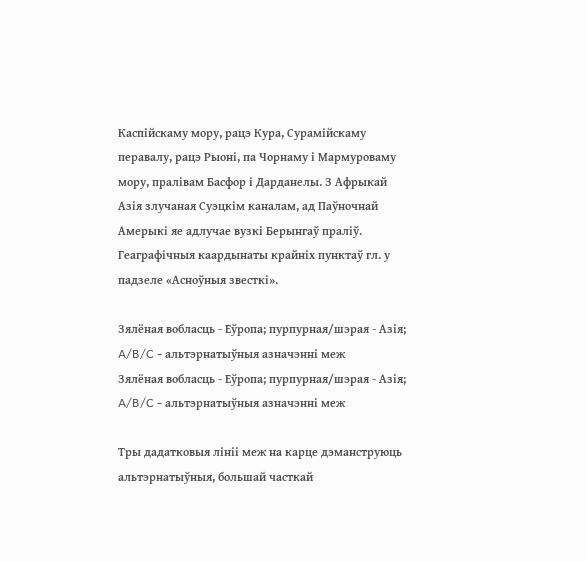Каспійскаму мору, рацэ Кура, Сурамійскаму перавалу, рацэ Рыоні, па Чорнаму і Мармуроваму мору, пралівам Басфор і Дарданелы. З Афрыкай Азія злучаная Суэцкім каналам, ад Паўночнай Амерыкі яе адлучае вузкі Берынгаў праліў. Геаграфічныя каардынаты крайніх пунктаў гл. у падзеле «Асноўныя звесткі».

Зялёная вобласць - Еўропа; пурпурная/шэрая - Азія; A/B/C - альтэрнатыўныя азначэнні меж
Зялёная вобласць - Еўропа; пурпурная/шэрая - Азія; A/B/C - альтэрнатыўныя азначэнні меж

Тры дадатковыя лініі меж на карце дэманструюць альтэрнатыўныя, большай часткай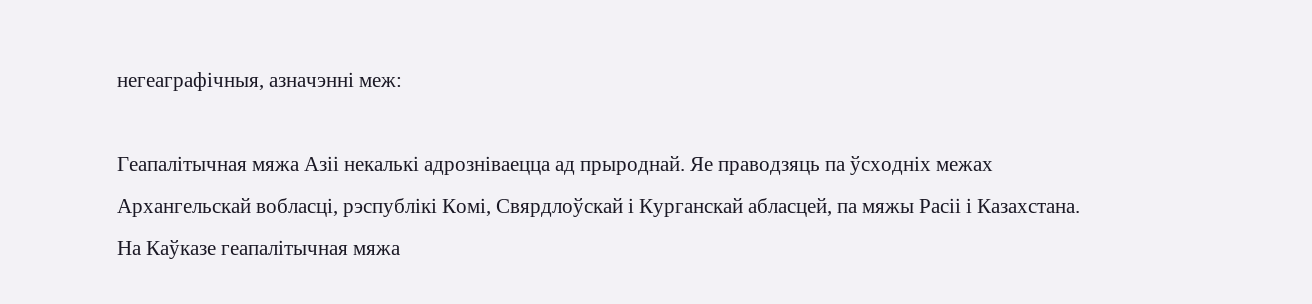негеаграфічныя, азначэнні меж:

Геапалітычная мяжа Азіі некалькі адрозніваецца ад прыроднай. Яе праводзяць па ўсходніх межах Архангельскай вобласці, рэспублікі Комі, Свярдлоўскай і Курганскай абласцей, па мяжы Расіі і Казахстана. На Каўказе геапалітычная мяжа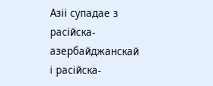Азіі супадае з расійска-азербайджанскай і расійска-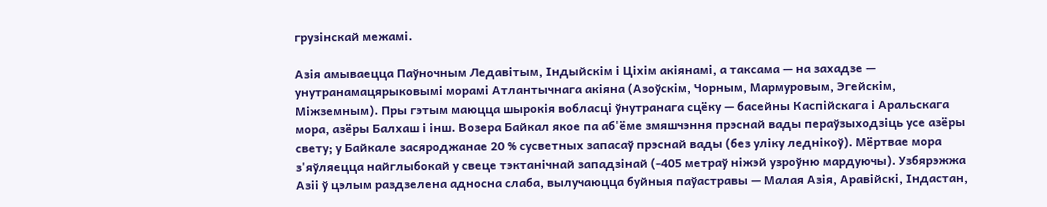грузінскай межамі.

Азія амываецца Паўночным Ледавітым, Індыйскім і Ціхім акіянамі, а таксама — на захадзе — унутранамацярыковымі морамі Атлантычнага акіяна (Азоўскім, Чорным, Мармуровым, Эгейскім, Міжземным). Пры гэтым маюцца шырокія вобласці ўнутранага сцёку — басейны Каспійскага і Аральскага мора, азёры Балхаш і інш. Возера Байкал якое па аб'ёме змяшчэння прэснай вады пераўзыходзіць усе азёры свету; у Байкале засяроджанае 20 % сусветных запасаў прэснай вады (без уліку леднікоў). Мёртвае мора з'яўляецца найглыбокай у свеце тэктанічнай западзінай (-405 метраў ніжэй узроўню мардуючы). Узбярэжжа Азіі ў цэлым раздзелена адносна слаба, вылучаюцца буйныя паўастравы — Малая Азія, Аравійскі, Індастан,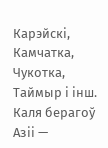Карэйскі, Камчатка, Чукотка, Таймыр і інш. Каля берагоў Азіі —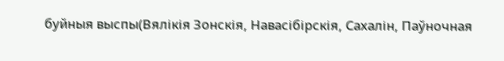буйныя выспы(Вялікія Зонскія, Навасібірскія, Сахалін, Паўночная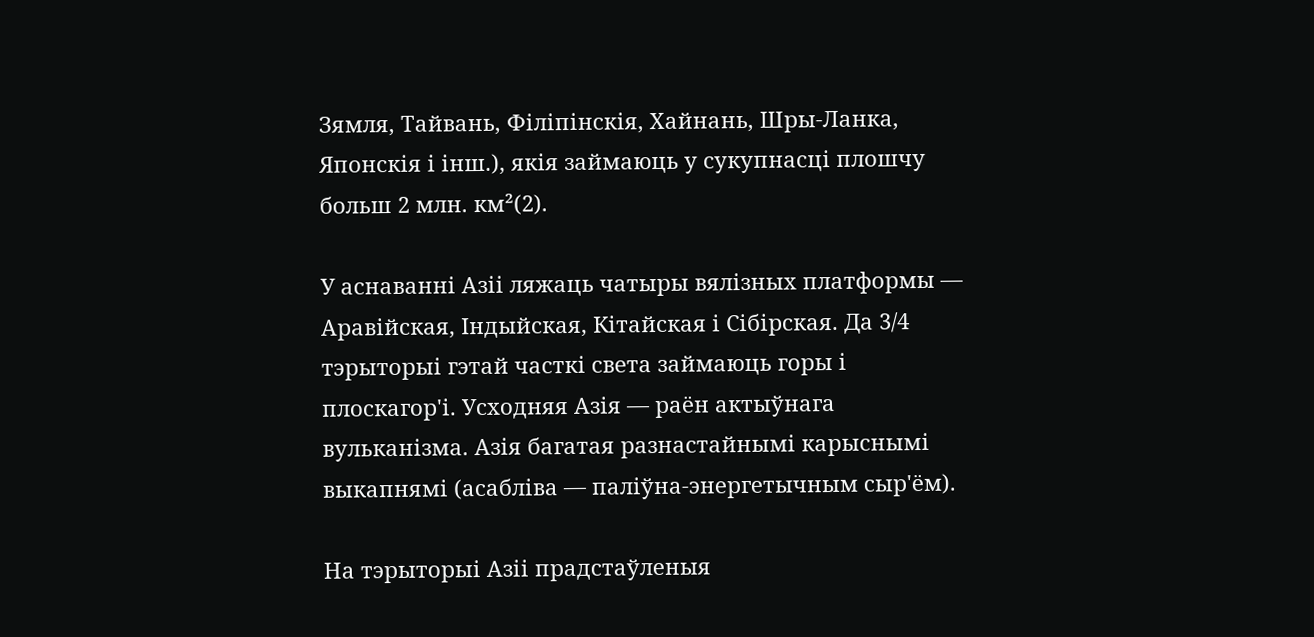Зямля, Тайвань, Філіпінскія, Хайнань, Шры-Ланка, Японскія і інш.), якія займаюць у сукупнасці плошчу больш 2 млн. км²(2).

У аснаванні Азіі ляжаць чатыры вялізных платформы — Аравійская, Індыйская, Кітайская і Сібірская. Да 3/4 тэрыторыі гэтай часткі света займаюць горы і плоскагор'і. Усходняя Азія — раён актыўнага вульканізма. Азія багатая разнастайнымі карыснымі выкапнямі (асабліва — паліўна-энергетычным сыр'ём).

На тэрыторыі Азіі прадстаўленыя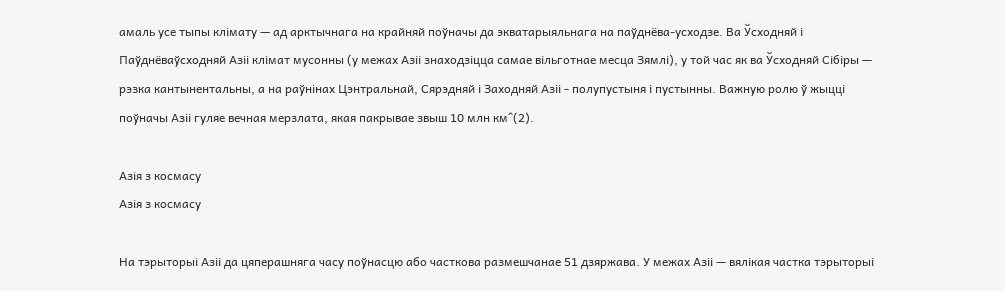амаль усе тыпы клімату — ад арктычнага на крайняй поўначы да экватарыяльнага на паўднёва-усходзе. Ва Ўсходняй і Паўднёваўсходняй Азіі клімат мусонны (у межах Азіі знаходзіцца самае вільготнае месца Зямлі), у той час як ва Ўсходняй Сібіры — рэзка кантынентальны, а на раўнінах Цэнтральнай, Сярэдняй і Заходняй Азіі - полупустыня і пустынны. Важную ролю ў жыцці поўначы Азіі гуляе вечная мерзлата, якая пакрывае звыш 10 млн км^(2).

Азія з космасу
Азія з космасу

На тэрыторыі Азіі да цяперашняга часу поўнасцю або часткова размешчанае 51 дзяржава. У межах Азіі — вялікая частка тэрыторыі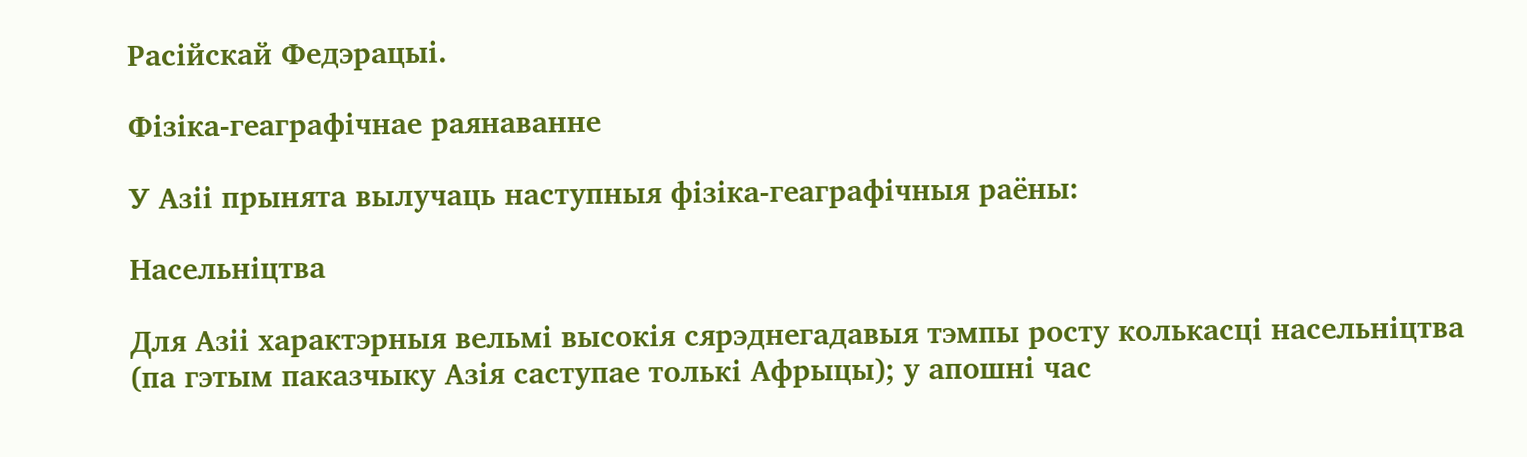Расійскай Федэрацыі.

Фізіка-геаграфічнае раянаванне

У Азіі прынята вылучаць наступныя фізіка-геаграфічныя раёны:

Насельніцтва

Для Азіі характэрныя вельмі высокія сярэднегадавыя тэмпы росту колькасці насельніцтва (па гэтым паказчыку Азія саступае толькі Афрыцы); у апошні час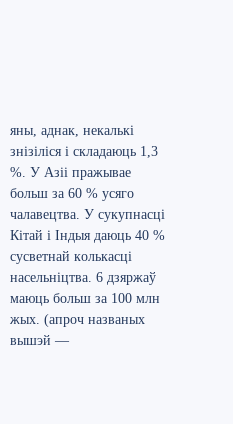яны, аднак, некалькі знізіліся і складаюць 1,3 %. У Азіі пражывае больш за 60 % усяго чалавецтва. У сукупнасці Кітай і Індыя даюць 40 % сусветнай колькасці насельніцтва. 6 дзяржаў маюць больш за 100 млн жых. (апроч названых вышэй —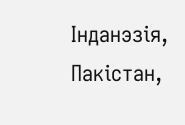Інданэзія, Пакістан,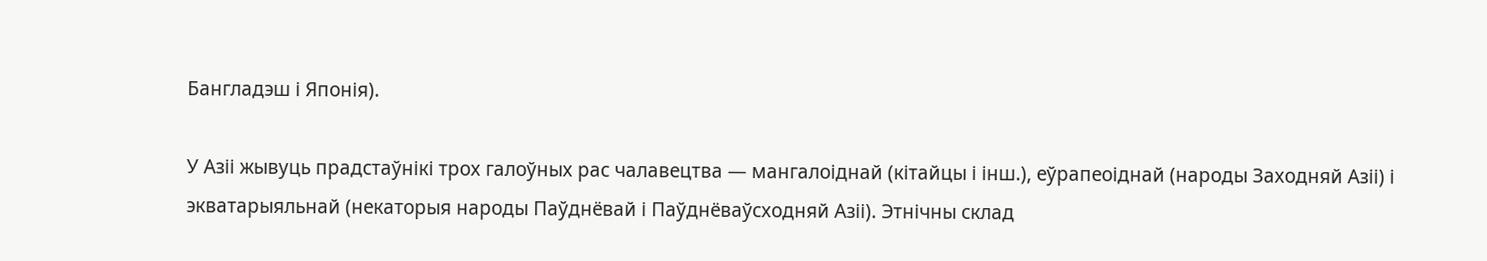Бангладэш і Японія).

У Азіі жывуць прадстаўнікі трох галоўных рас чалавецтва — мангалоіднай (кітайцы і інш.), еўрапеоіднай (народы Заходняй Азіі) і экватарыяльнай (некаторыя народы Паўднёвай і Паўднёваўсходняй Азіі). Этнічны склад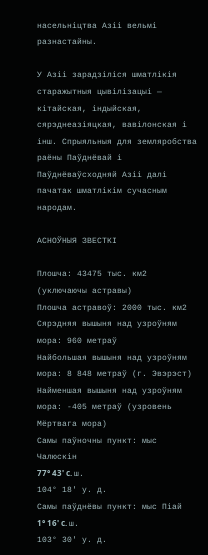насельніцтва Азіі вельмі разнастайны.

У Азіі зарадзіліся шматлікія старажытныя цывілізацыі — кітайская, індыйская, сярэднеазіяцкая, вавілонская і інш. Спрыяльныя для земляробства раёны Паўднёвай і Паўднёваўсходняй Азіі далі пачатак шматлікім сучасным народам.

АСНОЎНЫЯ ЗВЕСТКІ

Плошча: 43475 тыс. км2 (уключаючы астравы)
Плошча астравоў: 2000 тыс. км2
Сярэдняя вышыня над узроўням мора: 960 метраў
Найбольшая вышыня над узроўням мора: 8 848 метраў (г. Эвэрэст)
Найменшая вышыня над узроўням мора: -405 метраў (узровень Мёртвага мора)
Самы паўночны пункт: мыс Чалюскін
77° 43' c. ш.
104° 18' у. д.
Самы паўднёвы пункт: мыс Піай
1° 16' c. ш.
103° 30' у. д.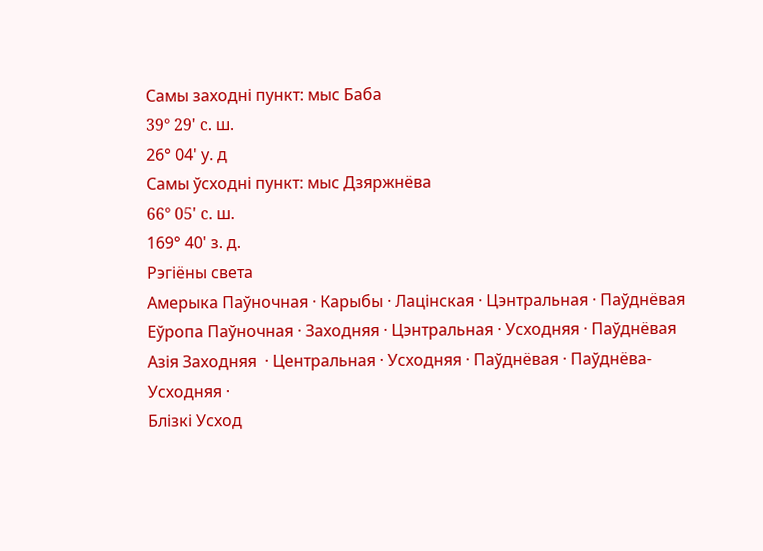Самы заходні пункт: мыс Баба
39° 29' c. ш.
26° 04' у. д
Самы ўсходні пункт: мыс Дзяржнёва
66° 05' c. ш.
169° 40' з. д.
Рэгіёны света
Амерыка Паўночная · Карыбы · Лацінская · Цэнтральная · Паўднёвая
Еўропа Паўночная · Заходняя · Цэнтральная · Усходняя · Паўднёвая
Азія Заходняя  · Центральная · Усходняя · Паўднёвая · Паўднёва-Усходняя ·
Блізкі Усход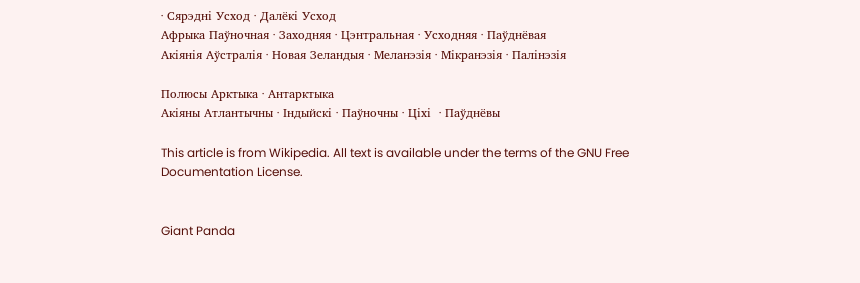· Сярэдні Усход · Далёкі Усход
Афрыка Паўночная · Заходняя · Цэнтральная · Усходняя · Паўднёвая
Акіянія Аўстралія · Новая Зеландыя · Меланэзія · Мікранэзія · Палінэзія

Полюсы Арктыка · Антарктыка
Акіяны Атлантычны · Індыйскі · Паўночны · Ціхі  · Паўднёвы

This article is from Wikipedia. All text is available under the terms of the GNU Free Documentation License.


Giant Panda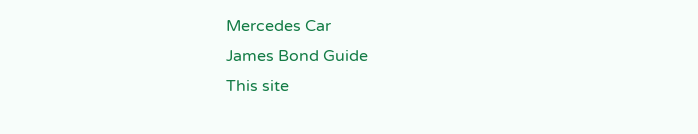Mercedes Car
James Bond Guide
This site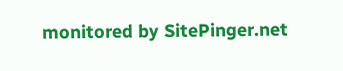monitored by SitePinger.net